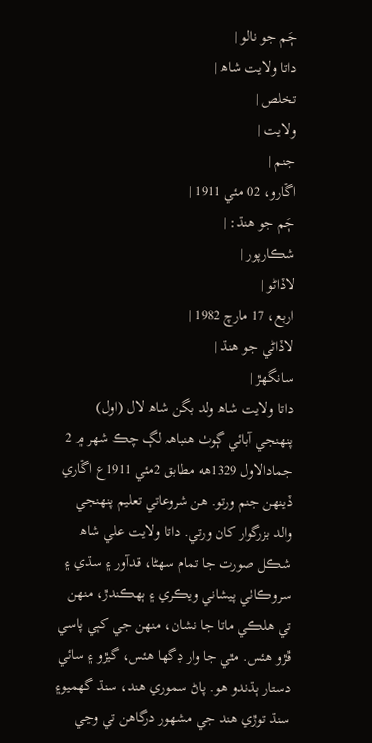ڄَم جو نالو |
داتا ولايت شاھ |
تخلص |
ولايت |
جنم |
اڱارو، 02 مئي 1911 |
ڄَم جو ھنڌ: |
شڪارپور |
لاڏاڻو |
اربع، 17 مارچ 1982 |
لاڏاڻي جو ھنڌ |
سانگهڙ |
داتا ولايت شاھ ولد بگن شاھ لال (اول) پنھنجي آبائي ڳوٺ هنباهہ لڳ چڪ شھر ۾ 2 جمادالاول 1329هه مطابق 2مئي 1911ع اڱاري ڏينھن جنم ورتو. ھن شروعاتي تعليم پنھنجي والد بزرگوار کان ورتي. داتا ولايت علي شاھ شڪل صورت جا تمام سھڻا، قدآور ۽ سڌي ۽ سروڪاٺي پيشاني ويڪري ۽ ٻهڪندڙ، منھن تي ھلڪي ماتا جا نشان، منھن جي کٻي پاسي ڦڙو ھئس. مٿي جا وار ڊگها ھئس، گيڙو ۽ سائي دستار ٻڌندو ھو. پاڻ سموري ھند، سنڌ گھميو۽ سنڌ توڙي ھند جي مشھور درگاهن تي وڃي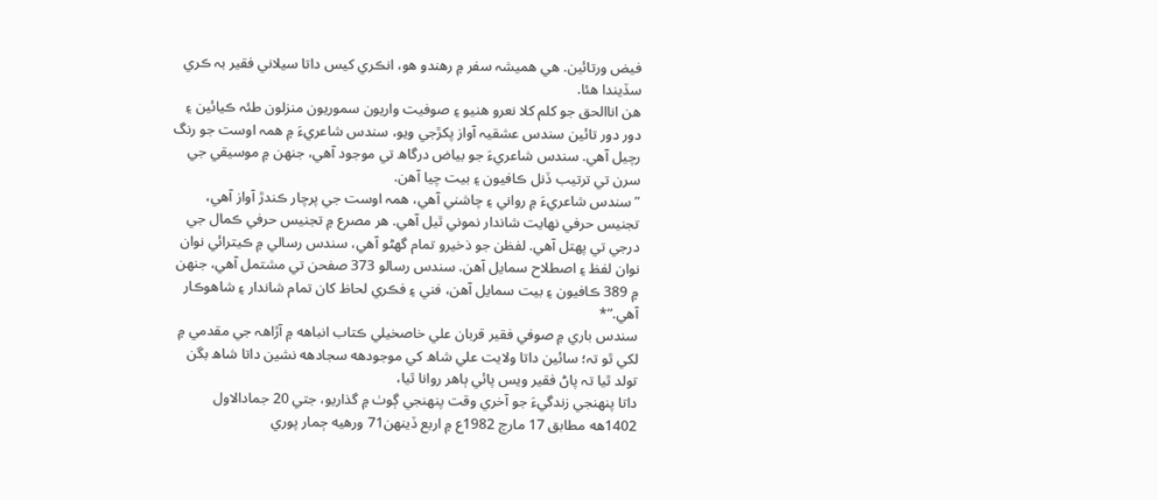فيض ورتائين. ھي هميشہ سفر ۾ رھندو ھو، انڪري کيس داتا سيلاني فقير بہ ڪري سڏيندا هئا.
ھن اناالحق جو کلم کلا نعرو هنيو ۽ صوفيت واريون سموريون منزلون طئہ ڪيائين ۽ دور دور تائين سندس عشقيہ آواز پکڙجي ويو، سندس شاعريءَ ۾ ھمہ اوست جو رنگ رچيل آھي. سندس شاعريءَ جو بياض درگاھ تي موجود آھي، جنھن ۾ موسيقي جي سرن تي ترتيب ڏنل ڪافيون ۽ بيت چيا آھن.
”سندس شاعريءَ ۾ رواني ۽ چاشني آھي، ھمہ اوست جي پرچار ڪندڙ آواز آھي، تجنيس حرفي نھايت شاندار نموني ٿيل آھي. ھر مصرع ۾ تجنيس حرفي ڪمال جي درجي تي پھتل آھي. لفظن جو ذخيرو تمام گهڻو آھي، سندس رسالي ۾ ڪيترائي نوان نوان لفظ ۽ اصطلاح سمايل آھن. سندس رسالو 373 صفحن تي مشتمل آھي، جنھن ۾ 389 ڪافيون ۽ بيت سمايل آھن، فني ۽ فڪري لحاظ کان تمام شاندار ۽ شاھوڪار آهي.“*
سندس باري ۾ صوفي فقير قربان علي خاصخيلي ڪتاب انباهه ۾ آڙاهہ جي مقدمي ۾ لکي ٿو تہ؛ سائين داتا ولايت علي شاھ کي موجودهه سجادهه نشين داتا شاھ بگن تولد ٿيا تہ پاڻ فقير ويس پائي ٻاھر روانا ٿيا،
داتا پنهنجي زندگيءَ جو آخري وقت پنهنجي ڳوٺ ۾ گذاريو، جتي 20 جمادالاول 1402هه مطابق 17 مارچ 1982ع ۾ اربع ڏينهن71 ورهيه ڄمار پوري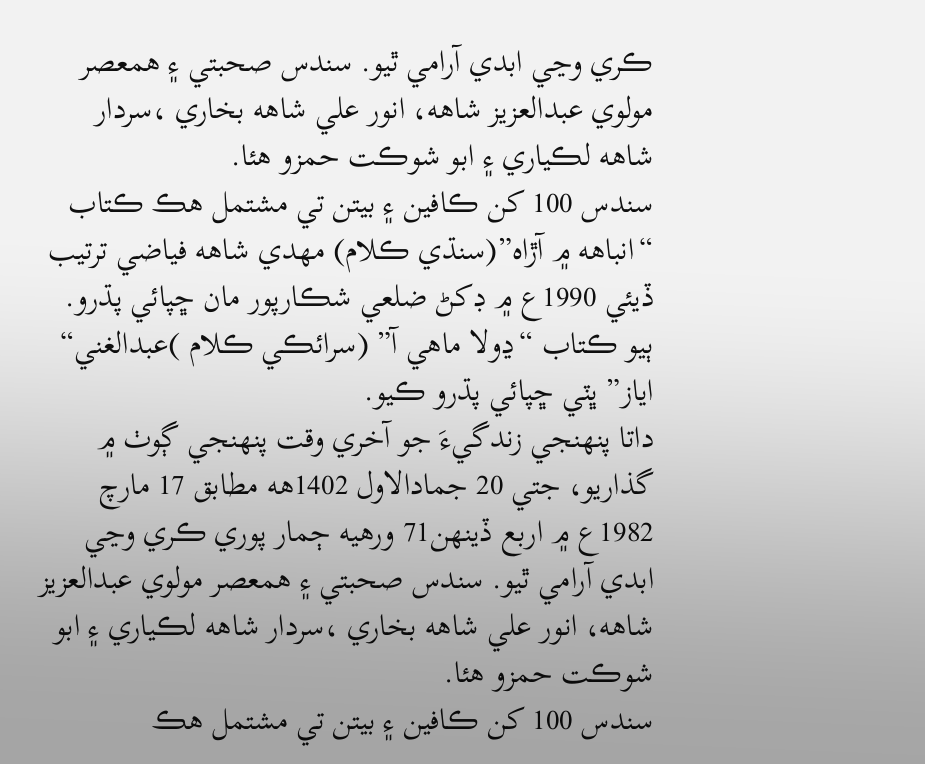ڪري وڃي ابدي آرامي ٿيو. سندس صحبتي ۽ همعصر مولوي عبدالعزيز شاهه، انور علي شاهه بخاري ،سردار شاهه لڪياري ۽ ابو شوڪت حمزو هئا.
سندس 100 کن ڪافين ۽ بيتن تي مشتمل هڪ ڪتاب “انباهه ۾ آڙاه”(سنڌي ڪلام) مهدي شاهه فياضي ترتيب ڏيئي 1990ع ۾ ڊکڻ ضلعي شڪارپور مان ڇپائي پڌرو. ٻيو ڪتاب “ڍولا ماهي آ” (سرائڪي ڪلام )عبدالغني“ اياز” ڀٽي ڇپائي پڌرو ڪيو.
داتا پنهنجي زندگيءَ جو آخري وقت پنهنجي ڳوٺ ۾ گذاريو، جتي 20 جمادالاول 1402هه مطابق 17 مارچ 1982ع ۾ اربع ڏينهن71 ورهيه ڄمار پوري ڪري وڃي ابدي آرامي ٿيو. سندس صحبتي ۽ همعصر مولوي عبدالعزيز شاهه، انور علي شاهه بخاري ،سردار شاهه لڪياري ۽ ابو شوڪت حمزو هئا.
سندس 100 کن ڪافين ۽ بيتن تي مشتمل هڪ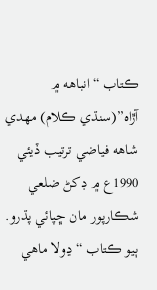ڪتاب “انباهه ۾ آڙاه”(سنڌي ڪلام) مهدي شاهه فياضي ترتيب ڏيئي 1990ع ۾ ڊکڻ ضلعي شڪارپور مان ڇپائي پڌرو. ٻيو ڪتاب “ڍولا ماهي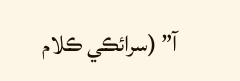آ” (سرائڪي ڪلام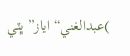)عبدالغني“ اياز” ڀٽي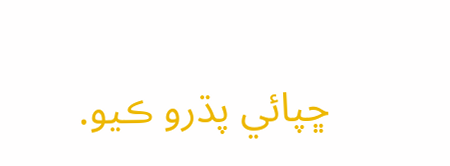ڇپائي پڌرو ڪيو.